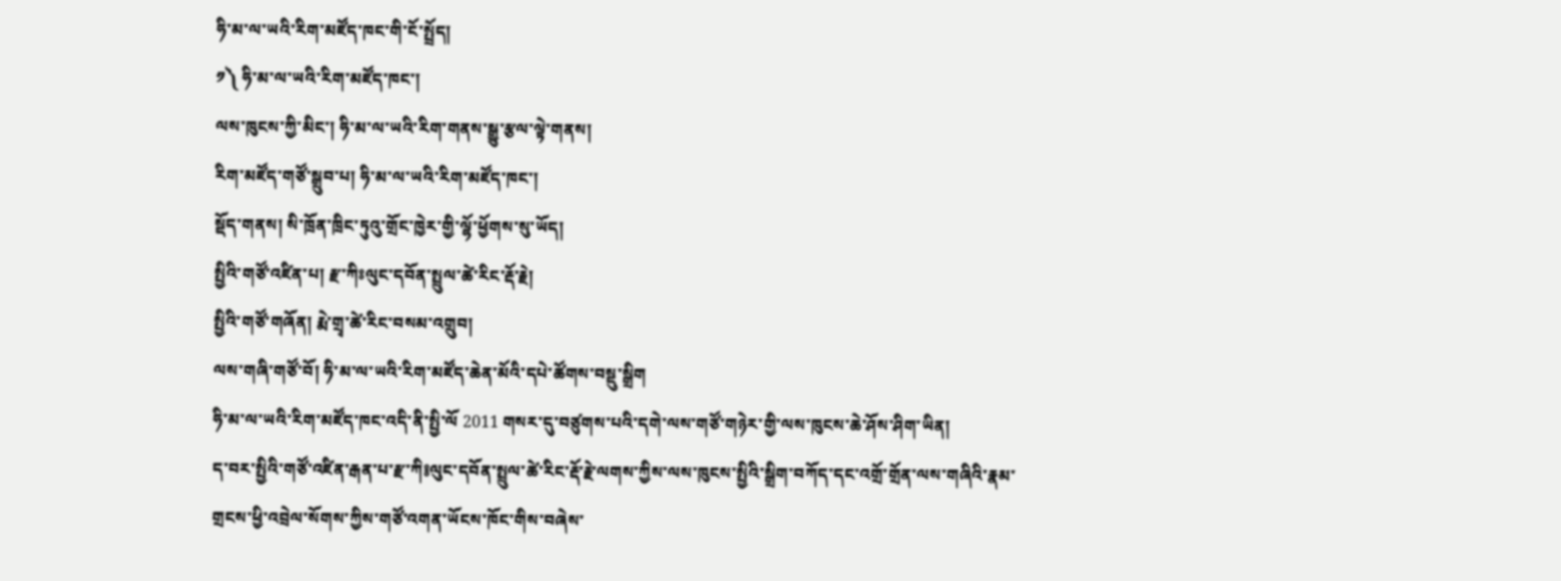ཧི་མ་ལ་ཡའི་རིག་མཛོད་ཁང་གི་ངོ་སྤྲོད།
༡༽ ཧི་མ་ལ་ཡའི་རིག་མཛོད་ཁང་།
ལས་ཁུངས་ཀྱི་མིང་། ཧི་མ་ལ་ཡའི་རིག་གནས་སྒྱུ་རྩལ་ལྟེ་གནས།
རིག་མཛོད་གཙོ་སྒྲུབ་པ། ཧི་མ་ལ་ཡའི་རིག་མཛོད་ཁང་།
སྡོད་གནས། སི་ཁྲོན་ཁྲིང་ཏུའུ་གྲོང་ཁྱེར་གྱི་ལྷོ་ཕྱོགས་སུ་ཡོད།
སྤྱིའི་གཙོ་འཛིན་པ། རྫ་ཀིཿལུང་དབོན་སྤྲུལ་ཚེ་རིང་རྡོ་རྗེ།
སྤྱིའི་གཙོ་གཞོན། རྨེ་གྲྭ་ཚེ་རིང་བསམ་འགྲུབ།
ལས་གཞི་གཙོ་བོ། ཧི་མ་ལ་ཡའི་རིག་མཛོད་ཆེན་མོའི་དཔེ་ཚོགས་བསྡུ་སྒྲིག
ཧི་མ་ལ་ཡའི་རིག་མཛོད་ཁང་འདི་ནི་སྤྱི་ལོ 2011 གསར་དུ་བཙུགས་པའི་དགེ་ལས་གཙོ་གཉེར་གྱི་ལས་ཁུངས་ཆེ་ཤོས་ཤིག་ཡིན།
ད་བར་སྤྱིའི་གཙོ་འཛིན་རྒན་པ་རྫ་ཀི༔ལུང་དབོན་སྤྲུལ་ཚེ་རིང་རྡོ་རྗེ་ལགས་ཀྱིས་ལས་ཁུངས་སྤྱིའི་སྒྲིག་བཀོད་དང་འགྲོ་གྲོན་ལས་གཞིའི་རྣམ་གྲངས་ཕྱི་འབྲེལ་སོགས་ཀྱིས་གཙོ་འགན་ཡོངས་ཁོང་གིས་བཞེས་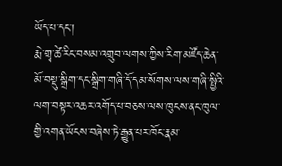ཡོད་པ་དང་།
རྨེ་གྲྭ་ཚེ་རིང་བསམ་འགྲུབ་ལགས་ཀྱིས་རིག་མཛོད་ཆེན་མོ་བསྡུ་སྒྲིག་དང་སྒྲིག་གཞི་དོ་དམ་སོགས་ལས་གཞི་སྤྱིའི་ལག་བསྟར་འཆར་འགོད་པ་བཅས་ལས་ཁུངས་ནང་ཁུལ་གྱི་འགན་ཡོངས་བཞེས་ཏེ་རྒྱུན་པར་ཁོང་རྣམ་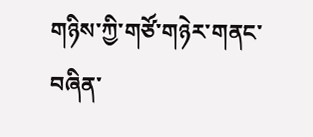གཉིས་ཀྱི་གཙོ་གཉེར་གནང་བཞིན་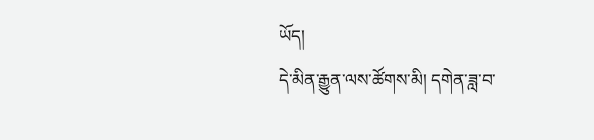ཡོད།
དེ་མིན་རྒྱུན་ལས་ཚོགས་མི། དགེན་ཟླ་བ་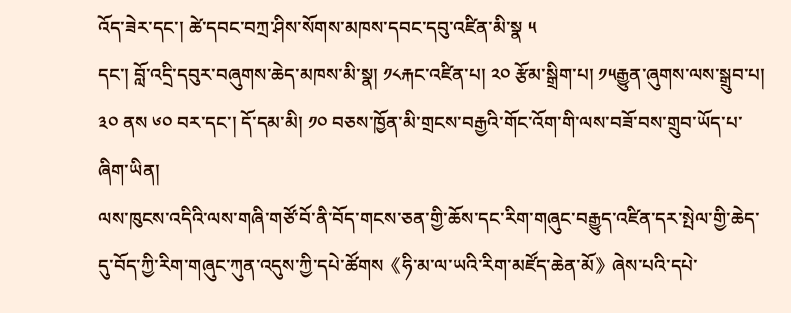འོད་ཟེར་དང་། ཚེ་དབང་བཀྲ་ཤིས་སོགས་མཁས་དབང་དབུ་འཛིན་མི་སྣ ༥
དང་། བློ་འདྲི་དབུར་བཞུགས་ཆེད་མཁས་མི་སྣ། ༡༨རྐང་འཛིན་པ། ༢༠ རྩོམ་སྒྲིག་པ། ༡༥རྒྱུན་ཞུགས་ལས་སྒྲུབ་པ། ༣༠ ནས ༦༠ བར་དང་། དོ་དམ་མི། ༡༠ བཅས་ཁྱོན་མི་གྲངས་བརྒྱའི་གོང་འོག་གི་ལས་བཟོ་བས་གྲུབ་ཡོད་པ་ཞིག་ཡིན།
ལས་ཁུངས་འདིའི་ལས་གཞི་གཙོ་བོ་ནི་བོད་གངས་ཅན་གྱི་ཆོས་དང་རིག་གཞུང་བརྒྱུད་འཛིན་དར་སྤེལ་གྱི་ཆེད་དུ་བོད་ཀྱི་རིག་གཞུང་ཀུན་འདུས་ཀྱི་དཔེ་ཚོགས《ཧི་མ་ལ་ཡའི་རིག་མཛོད་ཆེན་མོ》ཞེས་པའི་དཔེ་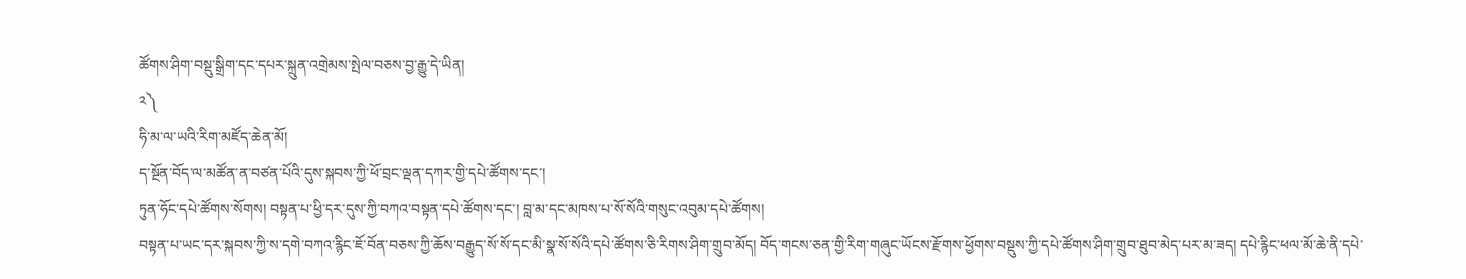ཚོགས་ཤིག་བསྡུ་སྒྲིག་དང་དཔར་སྐྲུན་འགྲེམས་སྤེལ་བཅས་བྱ་རྒྱུ་དེ་ཡིན།
༢༽
ཧི་མ་ལ་ཡའི་རིག་མཛོད་ཆེན་མོ།
ད་སྔོན་བོད་ལ་མཚོན་ན་བཙན་པོའི་དུས་སྐབས་ཀྱི་ཕོ་བྲང་ལྡན་དཀར་གྱི་དཔེ་ཚོགས་དང་།
ཏུན་ཧོང་དཔེ་ཚོགས་སོགས། བསྟན་པ་ཕྱི་དར་དུས་ཀྱི་བཀའ་བསྟན་དཔེ་ཚོགས་དང་། བླ་མ་དང་མཁས་པ་སོ་སོའི་གསུང་འབུམ་དཔེ་ཚོགས།
བསྟན་པ་ཡང་དར་སྐབས་ཀྱི་ས་དགེ་བཀའ་རྙིང་ཇོ་བོན་བཅས་ཀྱི་ཆོས་བརྒྱུད་སོ་སོ་དང་མི་སྣ་སོ་སོའི་དཔེ་ཚོགས་ཅི་རིགས་ཤིག་གྲུབ་མོད། བོད་གངས་ཅན་གྱི་རིག་གཞུང་ཡོངས་རྫོགས་ཕྱོགས་བསྡུས་ཀྱི་དཔེ་ཚོགས་ཤིག་གྲུབ་ཐུབ་མེད་པར་མ་ཟད། དཔེ་རྙིང་ཕལ་མོ་ཆེ་ནི་དཔེ་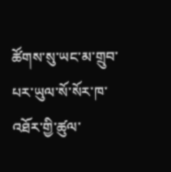ཚོགས་སུ་ཡང་མ་གྲུབ་པར་ཡུལ་སོ་སོར་ཁ་འཐོར་གྱི་ཚུལ་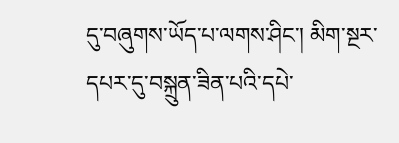དུ་བཞུགས་ཡོད་པ་ལགས་ཤིང་། མིག་སྔར་དཔར་དུ་བསྐྲུན་ཟིན་པའི་དཔེ་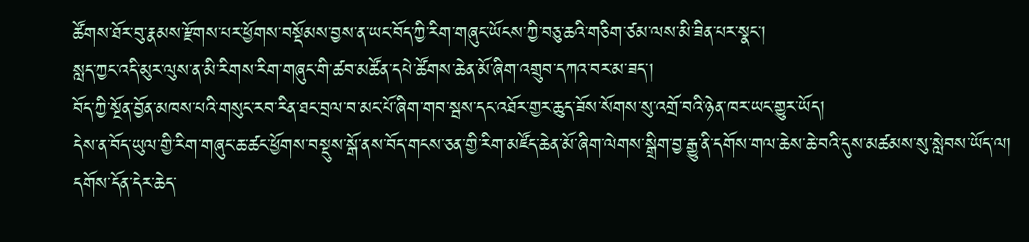ཚོགས་ཐོར་བུ་རྣམས་རྫོགས་པར་ཕྱོགས་བསྡོམས་བྱས་ན་ཡང་བོད་ཀྱི་རིག་གཞུང་ཡོངས་ཀྱི་བཅུ་ཆའི་གཅིག་ཙམ་ལས་མི་ཟིན་པར་སྣང་།
སླད་ཀྱང་འདི་མུར་ལུས་ན་མི་རིགས་རིག་གཞུང་གི་ཚབ་མཚོན་དཔེ་ཚོགས་ཆེན་མོ་ཞིག་འགྲུབ་དཀའ་བར་མ་ཟད་།
བོད་ཀྱི་སྔོན་བྱོན་མཁས་པའི་གསུང་རབ་རིན་ཐང་བྲལ་བ་མང་པོ་ཞིག་གབ་སྦས་དང་འཐོར་གྱར་ཆུད་ཟོས་སོགས་སུ་འགྲོ་བའི་ཉེན་ཁར་ཡང་གྱུར་ཡོད།
དེས་ན་བོད་ཡུལ་གྱི་རིག་གཞུང་ཆ་ཚང་ཕྱོགས་བསྡུས་སྒོ་ནས་བོད་གངས་ཅན་གྱི་རིག་མཛོད་ཆེན་མོ་ཞིག་ལེགས་སྒྲིག་བྱ་རྒྱུ་ནི་དགོས་གལ་ཆེས་ཆེ་བའི་དུས་མཚམས་སུ་སླེབས་ཡོད་ལ།
དགོས་དོན་དེར་ཆེད་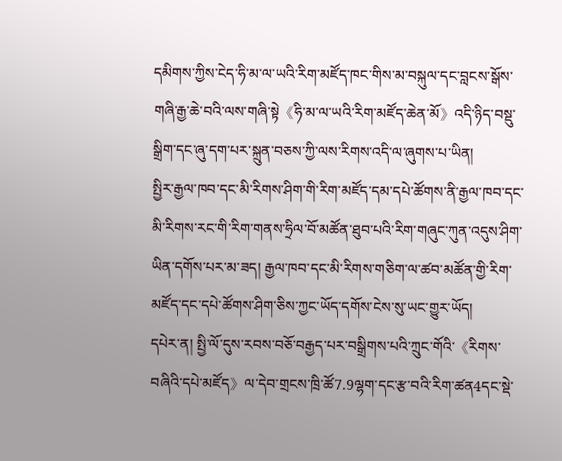དམིགས་ཀྱིས་ངེད་ཧི་མ་ལ་ཡའི་རིག་མཛོད་ཁང་གིས་མ་བསྐུལ་དང་བླངས་སྒོས་གཞི་རྒྱ་ཆེ་བའི་ལས་གཞི་སྟེ《ཧི་མ་ལ་ཡའི་རིག་མཛོད་ཆེན་མོ》འདི་ཉིད་བསྡུ་སྒྲིག་དང་ཞུ་དག་པར་སྐྲུན་བཅས་ཀྱི་ལས་རིགས་འདི་ལ་ཞུགས་པ་ཡིན།
སྤྱིར་རྒྱལ་ཁབ་དང་མི་རིགས་ཤིག་གི་རིག་མཛོད་དམ་དཔེ་ཚོགས་ནི་རྒྱལ་ཁབ་དང་མི་རིགས་རང་གི་རིག་གནས་ཧྲིལ་བོ་མཚོན་ཐུབ་པའི་རིག་གཞུང་ཀུན་འདུས་ཤིག་ཡིན་དགོས་པར་མ་ཟད། རྒྱལ་ཁབ་དང་མི་རིགས་གཅིག་ལ་ཚབ་མཚོན་གྱི་རིག་མཛོད་དང་དཔེ་ཚོགས་ཤིག་ཅིས་ཀྱང་ཡོད་དགོས་ངེས་སུ་ཡང་གྱུར་ཡོད།
དཔེར་ན། སྤྱི་ལོ་དུས་རབས་བཅོ་བརྒྱད་པར་བསྒྲིགས་པའི་ཀྲུང་གོའི་《རིགས་བཞིའི་དཔེ་མཛོད》ལ་དེབ་གྲངས་ཁྲི་ཚོ7.9ལྷག་དང་རྩ་བའི་རིག་ཚན4དང་སྡེ་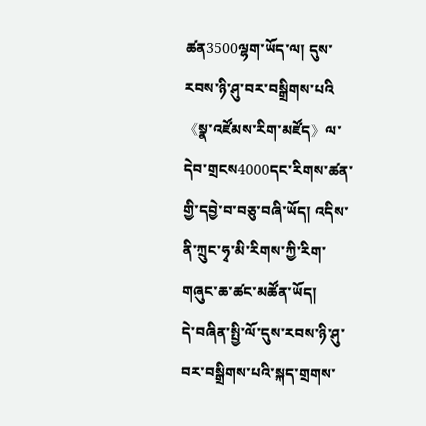ཚན3500ལྷག་ཡོད་ལ། དུས་རབས་ཉི་ཤུ་བར་བསྒྲིགས་པའི《སྣ་འཛོམས་རིག་མཛོད》ལ་དེབ་གྲངས4000དང་རིགས་ཚན་གྱི་དབྱེ་བ་བཅུ་བཞི་ཡོད། འདིས་ནི་ཀྲུང་ཧྭ་མི་རིགས་ཀྱི་རིག་གཞུང་ཆ་ཚང་མཚོན་ཡོད།
དེ་བཞིན་སྤྱི་ལོ་དུས་རབས་ཉི་ཤུ་བར་བསྒྲིགས་པའི་སྐད་གྲགས་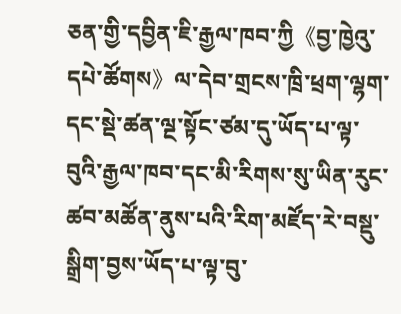ཅན་གྱི་དབྱིན་ཇི་རྒྱལ་ཁབ་ཀྱི《བྱ་ཁྱེའུ་དཔེ་ཚོགས》ལ་དེབ་གྲངས་ཁྲི་ཕྲག་ལྷག་དང་སྡེ་ཚན་ལྔ་སྟོང་ཙམ་དུ་ཡོད་པ་ལྟ་བུའི་རྒྱལ་ཁབ་དང་མི་རིགས་སུ་ཡིན་རུང་ཚབ་མཚོན་ནུས་པའི་རིག་མཛོད་རེ་བསྡུ་སྒྲིག་བྱས་ཡོད་པ་ལྟ་བུ་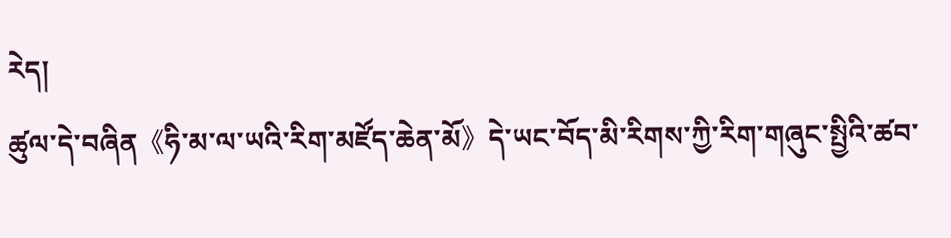རེད།
ཚུལ་དེ་བཞིན《ཧི་མ་ལ་ཡའི་རིག་མཛོད་ཆེན་མོ》དེ་ཡང་བོད་མི་རིགས་ཀྱི་རིག་གཞུང་སྤྱིའི་ཚབ་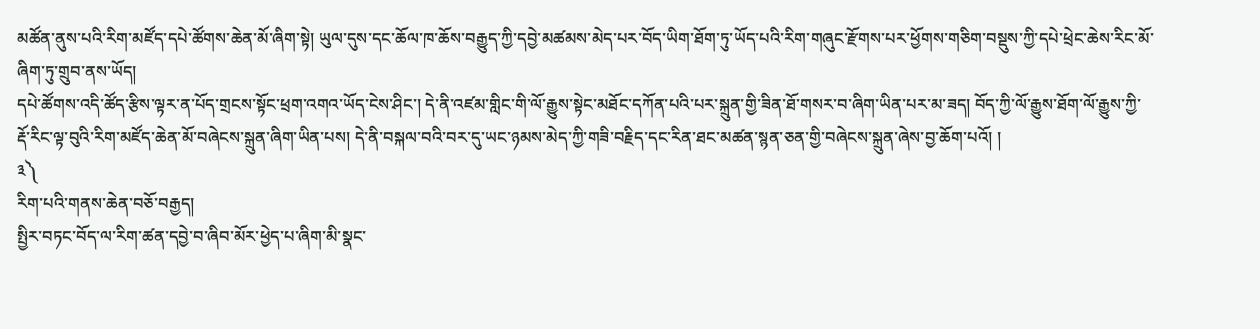མཚོན་ནུས་པའི་རིག་མཛོད་དཔེ་ཚོགས་ཆེན་མོ་ཞིག་སྟེ། ཡུལ་དུས་དང་ཆོལ་ཁ་ཆོས་བརྒྱུད་ཀྱི་དབྱེ་མཚམས་མེད་པར་བོད་ཡིག་ཐོག་ཏུ་ཡོད་པའི་རིག་གཞུང་རྫོགས་པར་ཕྱོགས་གཅིག་བསྡུས་ཀྱི་དཔེ་ཕྲེང་ཆེས་རིང་མོ་ཞིག་ཏུ་གྲུབ་ནས་ཡོད།
དཔེ་ཚོགས་འདི་ཚོད་རྩིས་ལྟར་ན་པོད་གྲངས་སྟོང་ཕྲག་འགའ་ཡོད་ངེས་ཤིང་། དེ་ནི་འཛམ་གླིང་གི་ལོ་རྒྱུས་སྟེང་མཐོང་དཀོན་པའི་པར་སྐྲུན་གྱི་ཟིན་ཐོ་གསར་བ་ཞིག་ཡིན་པར་མ་ཟད། བོད་ཀྱི་ལོ་རྒྱུས་ཐོག་ལོ་རྒྱུས་ཀྱི་རྡོ་རིང་ལྟ་བུའི་རིག་མཛོད་ཆེན་མོ་བཞེངས་སྐྲུན་ཞིག་ཡིན་པས། དེ་ནི་བསྐལ་བའི་བར་དུ་ཡང་ཉམས་མེད་ཀྱི་གཟི་བརྗིད་དང་རིན་ཐང་མཚན་སྙན་ཅན་གྱི་བཞེངས་སྐྲུན་ཞེས་བྱ་ཆོག་པའོ། །
༣༽
རིག་པའི་གནས་ཆེན་བཅོ་བརྒྱད།
སྤྱིར་བཏང་བོད་ལ་རིག་ཚན་དབྱེ་བ་ཞིབ་མོར་ཕྱེད་པ་ཞིག་མི་སྣང་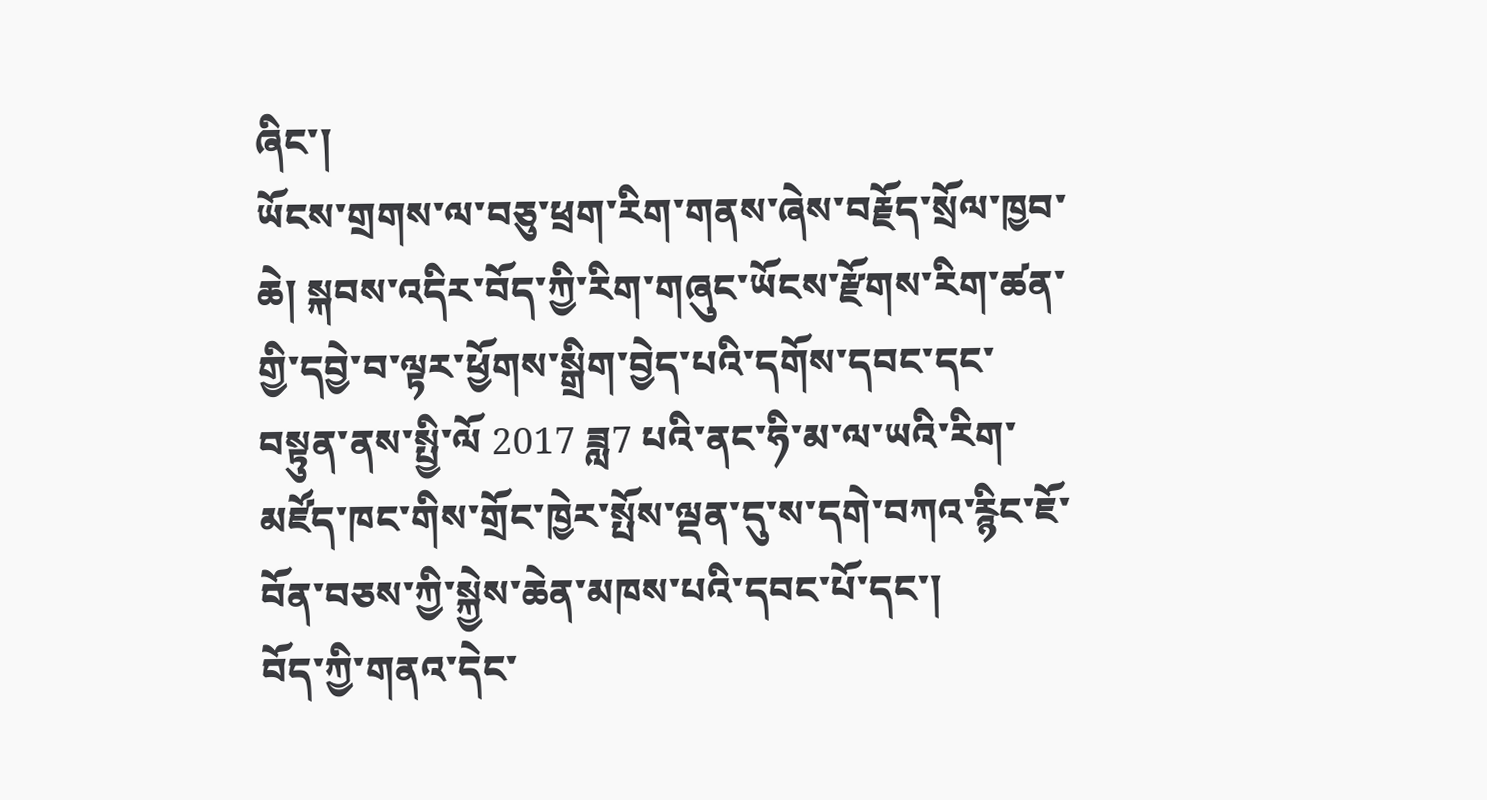ཞིང་།
ཡོངས་གྲགས་ལ་བཅུ་ཕྲག་རིག་གནས་ཞེས་བརྗོད་སྲོལ་ཁྱབ་ཆེ། སྐབས་འདིར་བོད་ཀྱི་རིག་གཞུང་ཡོངས་རྫོགས་རིག་ཚན་གྱི་དབྱེ་བ་ལྟར་ཕྱོགས་སྒྲིག་བྱེད་པའི་དགོས་དབང་དང་བསྟུན་ནས་སྤྱི་ལོ 2017 ཟླ7 པའི་ནང་ཧི་མ་ལ་ཡའི་རིག་མཛོད་ཁང་གིས་གྲོང་ཁྱེར་སྤོས་ལྡན་དུ་ས་དགེ་བཀའ་རྙིང་ཇོ་བོན་བཅས་ཀྱི་སྐྱེས་ཆེན་མཁས་པའི་དབང་པོ་དང་།
བོད་ཀྱི་གནའ་དེང་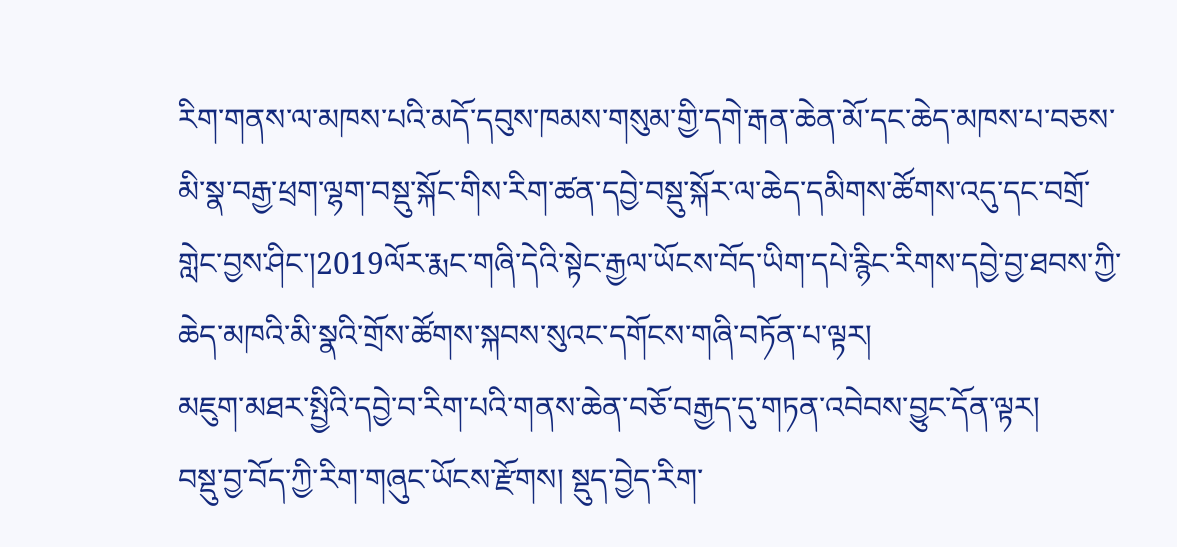རིག་གནས་ལ་མཁས་པའི་མདོ་དབུས་ཁམས་གསུམ་གྱི་དགེ་རྒན་ཆེན་མོ་དང་ཆེད་མཁས་པ་བཅས་མི་སྣ་བརྒྱ་ཕྲག་ལྷག་བསྡུ་སྐོང་གིས་རིག་ཚན་དབྱེ་བསྡུ་སྐོར་ལ་ཆེད་དམིགས་ཚོགས་འདུ་དང་བགྲོ་གླེང་བྱས་ཤིང་།2019ལོར་རྨང་གཞི་དེའི་སྟེང་རྒྱལ་ཡོངས་བོད་ཡིག་དཔེ་རྙིང་རིགས་དབྱེ་བྱ་ཐབས་ཀྱི་ཆེད་མཁའི་མི་སྣའི་གྲོས་ཚོགས་སྐབས་སུའང་དགོངས་གཞི་བཏོན་པ་ལྟར།
མཇུག་མཐར་སྤྱིའི་དབྱེ་བ་རིག་པའི་གནས་ཆེན་བཅོ་བརྒྱད་དུ་གཏན་འབེབས་བྱུང་དོན་ལྟར།
བསྡུ་བྱ་བོད་ཀྱི་རིག་གཞུང་ཡོངས་རྫོགས། སྡུད་བྱེད་རིག་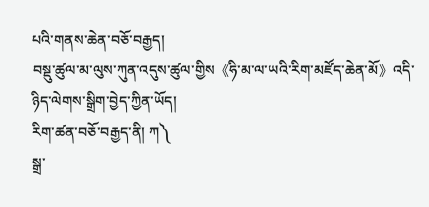པའི་གནས་ཆེན་བཅོ་བརྒྱད།
བསྡུ་ཚུལ་མ་ལུས་ཀུན་འདུས་ཚུལ་གྱིས《ཧི་མ་ལ་ཡའི་རིག་མཛོད་ཆེན་མོ》འདི་ཉིད་ལེགས་སྒྲིག་བྱེད་ཀྱིན་ཡོད།
རིག་ཚན་བཅོ་བརྒྱད་ནི། ཀ༽
སྒྲ་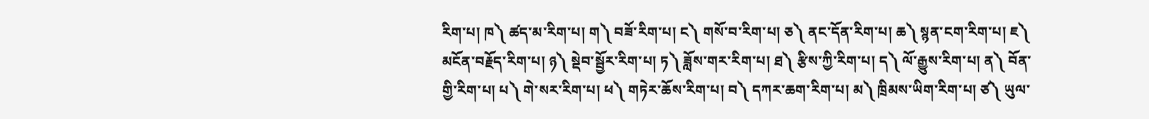རིག་པ། ཁ༽ ཚད་མ་རིག་པ། ག༽ བཟོ་རིག་པ། ང༽ གསོ་བ་རིག་པ། ཅ༽ ནང་དོན་རིག་པ། ཆ༽ སྙན་ངག་རིག་པ། ཇ༽ མངོན་བརྗོད་རིག་པ། ཉ༽ སྡེབ་སྦྱོར་རིག་པ། ཏ༽ ཟློས་གར་རིག་པ། ཐ༽ རྩིས་ཀྱི་རིག་པ། ད༽ ལོ་རྒྱུས་རིག་པ། ན༽ བོན་གྱི་རིག་པ། པ༽ གེ་སར་རིག་པ། ཕ༽ གཏེར་ཆོས་རིག་པ། བ༽ དཀར་ཆག་རིག་པ། མ༽ ཁྲིམས་ཡིག་རིག་པ། ཙ༽ ཡུལ་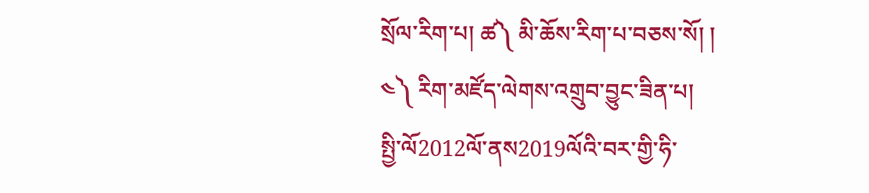སྲོལ་རིག་པ། ཚ༽ མི་ཆོས་རིག་པ་བཅས་སོ། །
༤༽ རིག་མཛོད་ལེགས་འགྲུབ་བྱུང་ཟིན་པ།
སྤྱི་ལོ2012ལོ་ནས2019ལོའི་བར་གྱི་ཧི་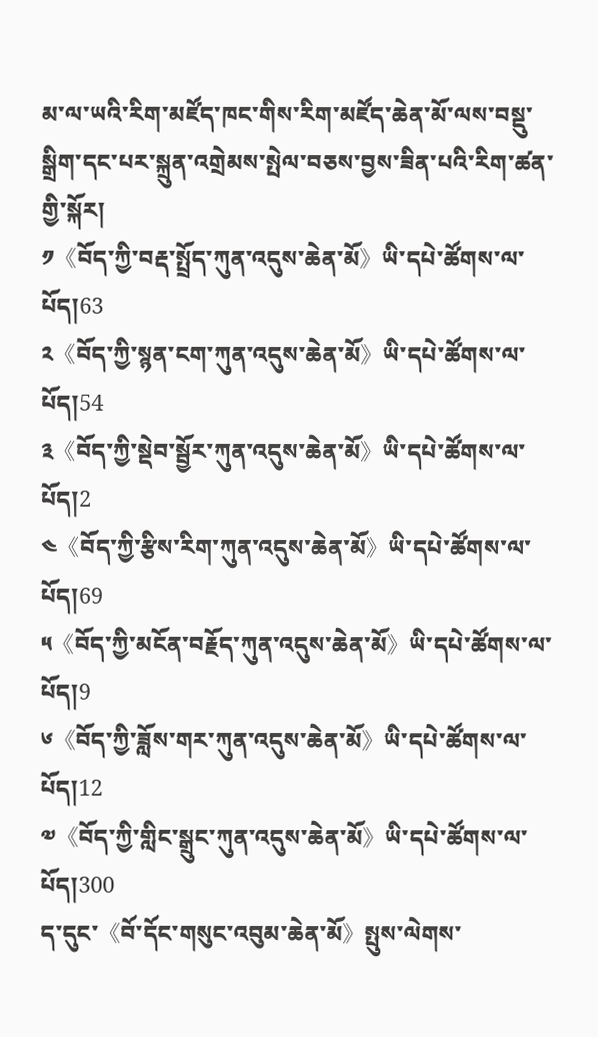མ་ལ་ཡའི་རིག་མཛོད་ཁང་གིས་རིག་མཛོད་ཆེན་མོ་ལས་བསྡུ་སྒྲིག་དང་པར་སྐྲུན་འགྲེམས་སྤེལ་བཅས་བྱས་ཟིན་པའི་རིག་ཚན་གྱི་སྐོར།
༡《བོད་ཀྱི་བརྡ་སྤྲོད་ཀུན་འདུས་ཆེན་མོ》ཡི་དཔེ་ཚོགས་ལ་པོད།63
༢《བོད་ཀྱི་སྙན་ངག་ཀུན་འདུས་ཆེན་མོ》ཡི་དཔེ་ཚོགས་ལ་པོད།54
༣《བོད་ཀྱི་སྡེབ་སྦྱོར་ཀུན་འདུས་ཆེན་མོ》ཡི་དཔེ་ཚོགས་ལ་པོད།2
༤《བོད་ཀྱི་རྩིས་རིག་ཀུན་འདུས་ཆེན་མོ》ཡི་དཔེ་ཚོགས་ལ་པོད།69
༥《བོད་ཀྱི་མངོན་བརྗོད་ཀུན་འདུས་ཆེན་མོ》ཡི་དཔེ་ཚོགས་ལ་པོད།9
༦《བོད་ཀྱི་ཟློས་གར་ཀུན་འདུས་ཆེན་མོ》ཡི་དཔེ་ཚོགས་ལ་པོད།12
༧《བོད་ཀྱི་གླིང་སྒྲུང་ཀུན་འདུས་ཆེན་མོ》ཡི་དཔེ་ཚོགས་ལ་པོད།300
ད་དུང་《བོ་དོང་གསུང་འབུམ་ཆེན་མོ》སྤུས་ལེགས་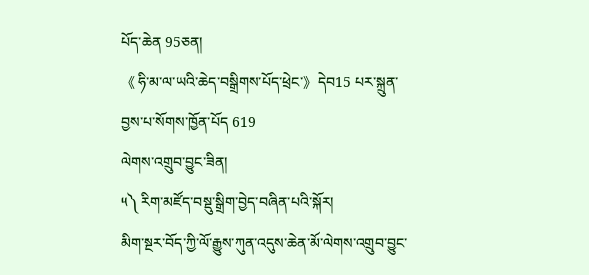པོད་ཆེན 95ཅན།
《 ཧི་མ་ལ་ཡའི་ཆེད་བསྒྲིགས་པོད་ཕྲེང་》དེབ15 པར་སྐྲུན་བྱས་པ་སོགས་ཁྱོན་པོད 619
ལེགས་འགྲུབ་བྱུང་ཟིན།
༥༽ རིག་མཛོད་བསྡུ་སྒྲིག་བྱེད་བཞིན་པའི་སྐོར།
མིག་སྔར་བོད་ཀྱི་ལོ་རྒྱུས་ཀུན་འདུས་ཆེན་མོ་ལེགས་འགྲུབ་བྱུང་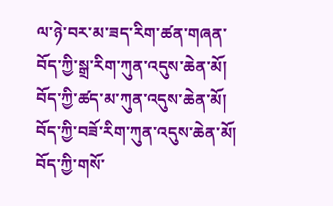ལ་ཉེ་བར་མ་ཟད་རིག་ཚན་གཞན་བོད་ཀྱི་སྒྲ་རིག་ཀུན་འདུས་ཆེན་མོ། བོད་ཀྱི་ཚད་མ་ཀུན་འདུས་ཆེན་མོ། བོད་ཀྱི་བཟོ་རིག་ཀུན་འདུས་ཆེན་མོ། བོད་ཀྱི་གསོ་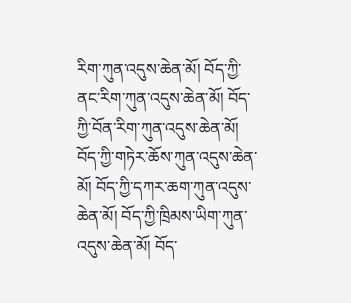རིག་ཀུན་འདུས་ཆེན་མོ། བོད་ཀྱི་ནང་རིག་ཀུན་འདུས་ཆེན་མོ། བོད་ཀྱི་བོན་རིག་ཀུན་འདུས་ཆེན་མོ། བོད་ཀྱི་གཏེར་ཆོས་ཀུན་འདུས་ཆེན་མོ། བོད་ཀྱི་དཀར་ཆག་ཀུན་འདུས་ཆེན་མོ། བོད་ཀྱི་ཁྲིམས་ཡིག་ཀུན་འདུས་ཆེན་མོ། བོད་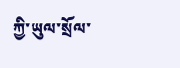ཀྱི་ཡུལ་སྲོལ་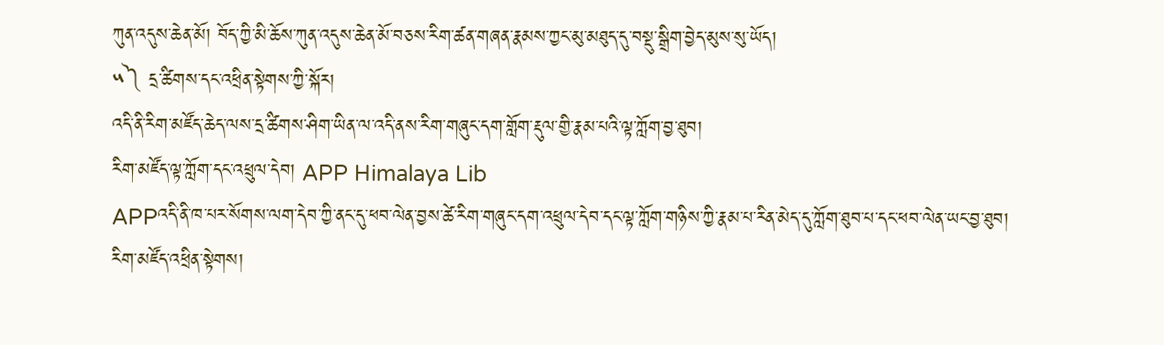ཀུན་འདུས་ཆེན་མོ། བོད་ཀྱི་མི་ཆོས་ཀུན་འདུས་ཆེན་མོ་བཅས་རིག་ཚན་གཞན་རྣམས་ཀྱང་མུ་མཐུད་དུ་བསྡུ་སྒྲིག་བྱེད་མུས་སུ་ཡོད།
༥༽ དྲ་ཚིགས་དང་འཕྲིན་སྟེགས་ཀྱི་སྐོར།
འདི་ནི་རིག་མཛོད་ཆེད་ལས་དྲ་ཚིགས་ཤིག་ཡིན་ལ་འདི་ནས་རིག་གཞུང་དག་གློག་རྡུལ་གྱི་རྣམ་པའི་ལྟ་ཀློག་བྱ་ཐུབ།
རིག་མཛོད་ལྟ་ཀློག་དང་འཕྲུལ་དེབ། APP Himalaya Lib
APPའདི་ནི་ཁ་པར་སོགས་ལག་དེབ་ཀྱི་ནང་དུ་ཕབ་ལེན་བྱས་ཚེ་རིག་གཞུང་དག་འཕྲུལ་དེབ་དང་ལྟ་ཀློག་གཉིས་ཀྱི་རྣམ་པ་རིན་མེད་དུ་ཀློག་ཐུབ་པ་དང་ཕབ་ལེན་ཡང་བྱ་ཐུབ།
རིག་མཛོད་འཕྲིན་སྟེགས།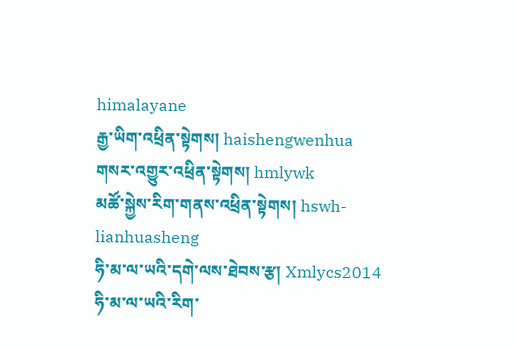himalayane
རྒྱ་ཡིག་འཕྲིན་སྟེགས། haishengwenhua
གསར་འགྱུར་འཕྲིན་སྟེགས། hmlywk
མཚོ་སྐྱེས་རིག་གནས་འཕྲིན་སྟེགས། hswh-lianhuasheng
ཧི་མ་ལ་ཡའི་དགེ་ལས་ཐེབས་རྩ། Xmlycs2014
ཧི་མ་ལ་ཡའི་རིག་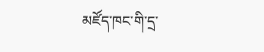མཛོད་ཁང་གི་དྲ་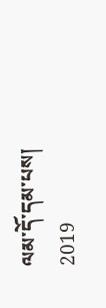ལམ་དོ་དམ་པས། 2019